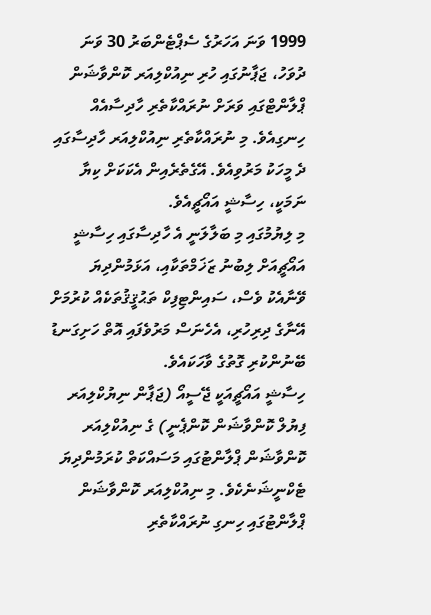1999 ވަނަ އަހަރުގެ ސެޕްޓެންބަރު 30 ވަނަ ދުވަހު، ޖަޕާނުގައި ހުރި ނިއުކްލިއަރ ކޮންވާޝަން ޕްލާންޓްގައި ވަރަށް ނުރައްކާތެރި ހާދިސާއެއް ހިނގިއެވެ. މި ނުރައްކާތެރި ނިއުކްލިއަރ ހާދިސާގައި ދެ މީހަކު މަރުވިއެވެ. އޭގެތެރެއިން އެކަކަށް ކިޔާ ނަމަކީ، ހިސާޝީ އައޯޗީއެވެ.
މި ލިޔުމުގައި މި ބަލާލަނީ އެ ހާދިސާގައި ހިސާޝީ އައޯޗީއަށް ލިބުނު ޒަޚަމްތަކާއި، އަޅަމުންދިޔަ ވޭނާއެކު ވެސް، ސައިންޓިފިކް ތަޙުޤީޤުތަކެއް ކުރުމަށް އޭނާގެ ދިރިހުރި، އެހެނަސް މަރުވެފައި އޮތް ހަށިގަނޑު ބޭނުންކުރި ގޮތުގެ ވާހަކައެވެ.
ހިސާޝީ އައޯޗީއަކީ ޖޭސީއޯ (ޖަޕާން ނިޔުކްލިއަރ ފިޔުލް ކޮންވާޝަން ކޮންޕެނީ) ގެ ނިއުކްލިއަރ ކޮންވާޝަން ޕްލާންޓުގައި މަސައްކަތް ކުރަމުންދިޔަ ޓެކްނީޝަނެކެވެ. މި ނިއުކްލިއަރ ކޮންވާޝަން ޕްލާންޓުގައި ހިނގި ނުރައްކާތެރި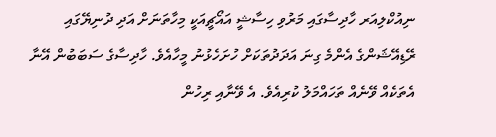ނިއުކްލިއަރ ހާދިސާގައި މަރުވި ހިސާޝީ އައޯޗީއަކީ މިހާތަނަށް އަދި ދުނިޔޭގައި ރޭޑިއޭޝަންގެ އެންމެ ގިނަ އަދަދުތަކަށް ހުށަހެޅުނު މީހާއެވެ. ހާދިސާގެ ސަބަބުން އޭނާ އެތަކެއް ވޭނެއް ތަހައްމަލު ކުރިއެވެ. އެ ވޭނާއި ރިހުން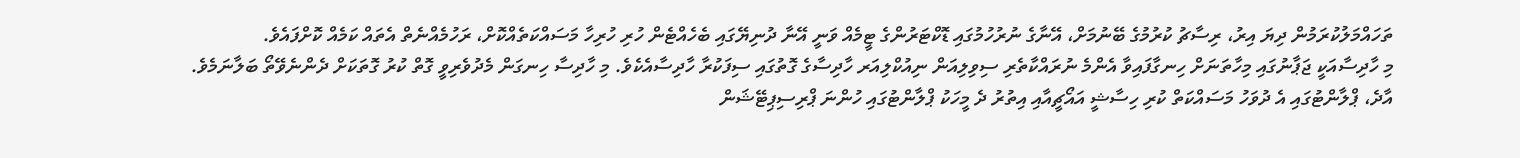ތަހައްމަލުކުރަމުން ދިޔަ އިރު، ރިސާޗު ކުރުމުގެ ބޭނުމަށް، އޭނާގެ ނުރުހުމުގައި ޑޮކްޓަރުންގެ ޓީމެއް ވަނީ އޭނާ ދުނިޔޭގައި ބެހެއްޓެން ހުރި ހުރިހާ މަސައްކަތެއްކޮށް، ރަހުމެއްނެތް އެތައް ކަމެއް ކޮށްފައެވެ.
މި ހާދިސާއަކީ ޖަޕާނުގައި މިހާތަނަށް ހިނގާފައިވާ އެންމެ ނުރައްކާތެރި ސިވިލިއަން ނިއުކްލިއަރ ހާދިސާގެ ގޮތުގައި ސިފަކުރާ ހާދިސާއެކެވެ. މި ހާދިސާ ހިނގަން މެދުވެރިވީ ގޮތް ކުރު ގޮތަކަށް ދެންނެވޭތޯ ބަލާނަމެވެ.
އާދެ، ޕްލާންޓުގައި އެ ދުވަހު މަސައްކަތް ކުރި ހިސާޝީ އައޯޗީއާއި އިތުރު ދެ މީހަކު ޕްލާންޓުގައި ހުންނަ ޕްރިސިޕިޓޭޝަން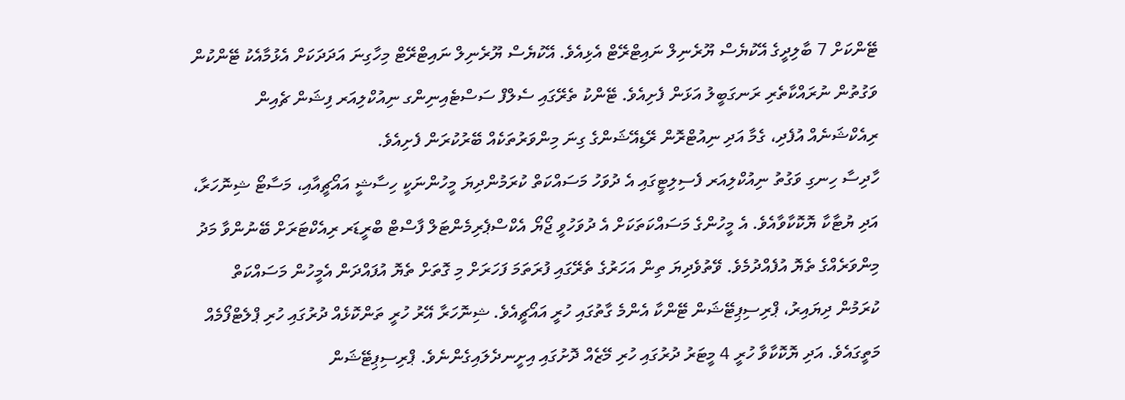ޓޭންކަށް 7 ބާލިދީގެ އޭކުޔެސް ޔޫރެނިލް ނައިޓްރޭޓް އެޅިއެވެ. އޭކުޔެސް ޔޫރެނިލް ނައިޓްރޭޓް މިހާގިނަ އަދަދަކަށް އެޅުމާއެކު ޓޭންކުން ވަގުތުން ނުރައްކާތެރި ރަނގަބީލު އަޅަން ފެށިއެވެ. ޓޭންކު ތެރޭގައި ސެލްފް ސަސްޓެއިނިންގ ނިއުކްލިއަރ ފިޝަން ޗެއިން ރިއެކްޝަނެއް އުފެދި، ގެމާ އަދި ނިއުޓްރޮން ރޭޑިއޭޝަންގެ ގިނަ މިންވަރުތަކެއް ބޭރުކުރަން ފެށިއެވެ.
ހާދިސާ ހިނގި ވަގުތު ނިއުކްލިއަރ ފެސިލިޓީގައި އެ ދުވަހު މަސައްކަތް ކުރަމުންދިޔަ މީހުންނަކީ ހިސާޝީ އައޯޗީއާއި، މަސާޓޯ ޝިނޮހަރާ، އަދި ޔުޓާކާ ޔޮކޮކާވާއެވެ. އެ މީހުންގެ މަސައްކަތަކަށް އެ ދުވަހުވީ ޖޯޔޯ އެކްސްޕެރިމެންޓަލް ފާސްޓް ބްރީޑަރ ރިއެކްޓަރަށް ބޭނުންވާ މަދު މިންވަރެއްގެ ތެޔޮ އުފެއްދުމެވެ. ވޭތުވެދިޔަ ތިން އަހަރުގެ ތެރޭގައި ފުރަތަމަ ފަހަރަށް މި ގޮތަށް ތެޔޮ އުފައްދަން އެމީހުން މަސައްކަތް ކުރަމުން ދިޔައިރު، ޕްރިސިޕިޓޭޝަން ޓޭންކާ އެންމެ ގާތުގައި ހުރީ އައޯޗީއެވެ. ޝިނޮހަރާ އޭރު ހުރީ ތަންކޮޅެއް ދުރުގައި ހުރި ޕްލެޓްފޯމެއް މަތީގައެވެ. އަދި ޔޮކޮކާވާ ހުރީ 4 މީޓަރު ދުރުގައި ހުރި މޭޒެއް ދޮށުގައި އިށީނދެލައިގެންނެވެ. ޕްރިސިޕިޓޭޝަން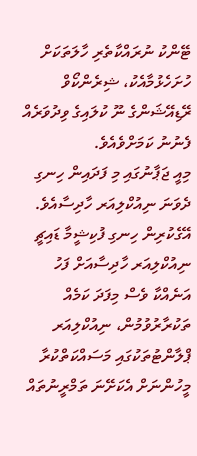ޓޭންކު ނުރައްކާތެރި ހާލަތަކަށް ހުށަހެޅުމާއެކު، ޝިރެންކޯވް ރޭޑިއޭޝަންގެ ނޫ ކުލައިގެ ވިދުވަރެއް ފެނުނު ކަމަށްވެއެވެ.
މިއީ ޖަޕާނުގައި މި ފަދައިން ހިނގި ދެވަނަ ނިއުކްލިއަރ ހާދިސާއެވެ. އޭގެކުރިން ހިނގި ފުކިޝީމާ ޑައިޗީ ނިއުކްލިއަރ ހާދިސާއަށް ފަހު އަނެއްކާ ވެސް މިފަދަ ކަމެއް ތަކުރާރުވުމުން، ނިއުކްލިއަރ ޕްލާންޓުތަކުގައި މަސައްކަތްކުރާ މީހުންނަށް އެކަށޭނަ ތަމްރީނުތައް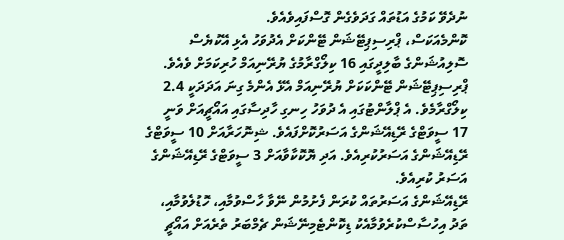ނުދެވޭ ކަމުގެ އަޑުތައް ގަދަވެގެން ގޮސްފައިވެއެވެ.
ކޮންމެއަކަސް، ޕްރިސިޕިޓޭޝަން ޓޭންކަށް އެދުވަހު އެޅި އޭކުޔެސް ސޮލިއުޝަންގެ ބާލިދީގައި 16 ކިލޯގްރާމުގެ ޔުރޭނިއަމް ހުރިކަމަށް ވެއެވެ. ޕްރިސިޕިޓޭޝަން ޓޭންކަކަށް ޔުރޭނިއަމް އެޅޭ އެންމެ ގިނަ އަދަދަކީ 2.4 ކިލޯގްރާމެވެ. އެ ޕްލާންޓުގައި އެ ދުވަހު ހިނގި ހާދިސާގައި އައޯޗީއަށް ވަނީ 17 ސީވަޓްގެ ރޭޑިއޭޝަންގެ އަސަރުކޮށްފައެވެ. ޝިނޮހަރާއަށް 10 ސީވަޓްގެ ރޭޑިއޭޝަންގެ އަސަރުކުރިއެވެ. އަދި ޔޮކޮކާވާއަށް 3 ސީވަޓްގެ ރޭޑިއޭޝަންގެ އަސަރު ކުރިއެވެ.
ރޭޑިއޭޝަންގެ އަސަރުތައް ކުރަން ފެށުމުން ނޭވާ ހާސްވުމާއި، ހޮޑުލެވުމާއި، ތަދު އިހުސާސްކުރެވުމާއެކު ޑިކޮންޓެމިނޭޝަން ޗެމްބަރު ތެރެއަށް އައޯޗީ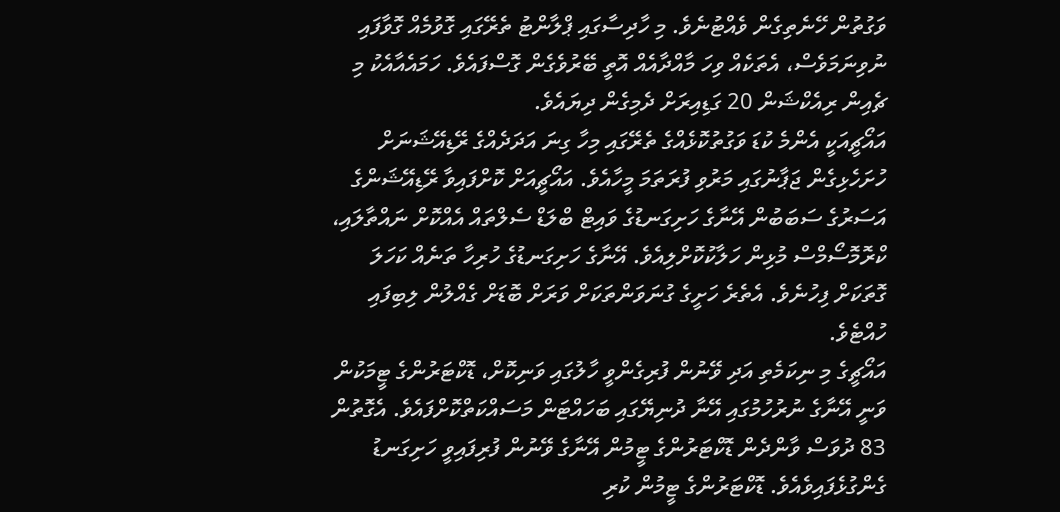ވަގުތުން ހޭނެތިގެން ވެއްޓުނެވެ. މި ހާދިސާގައި ޕްލާންޓު ތެރޭގައި ގޮވުމެއް ގޮވާފައި ނުވިނަމަވެސް، އެތަކެއް ވިހަ މާއްދާއެއް އޮތީ ބޭރުވެގެން ގޮސްފައެވެ. ހަމައެއާއެކު މި ޗެއިން ރިއެކްޝަން 20 ގަޑިއިރަށް ދެމިގެން ދިޔައެވެ.
އައޯޗީއަކީ އެންމެ ކުޑަ ވަގުތުކޮޅެއްގެ ތެރޭގައި މިހާ ގިނަ އަދަދެއްގެ ރޭޑިއޭޝަނަށް ހުށަހެޅިގެން ޖަޕާނުގައި މަރުވި ފުރަތަމަ މީހާއެވެ. އައޯޗީއަށް ކޮށްފައިވާ ރޭޑިއޭޝަންގެ އަސަރުގެ ސަބަބުން އޭނާގެ ހަށިގަނޑުގެ ވައިޓް ބްލަޑް ސެލްތައް އެއްކޮށް ނައްތާލައި، ކްރޮމޮސޯމްސް މުޅިން ހަލާކުކޮށްލިއެވެ. އޭނާގެ ހަށިގަނޑުގެ ހުރިހާ ތަނެއް ކަހަލަ ގޮތަކަށް ފިހުނެވެ. އެތެރެ ހަށީގެ ގުނަވަންތަކަށް ވަރަށް ބޮޑަށް ގެއްލުން ލިބިފައި ހުއްޓެވެ.
އައޯޗީގެ މި ނިކަމެތި އަދި ވޭނުން ފުރިގެންވީ ހާލުގައި ވަނިކޮށް، ޑޮކްޓަރުންގެ ޓީމަކުން ވަނީ އޭނާގެ ނުރުހުމުގައި އޭނާ ދުނިޔޭގައި ބަހައްޓަން މަސައްކަތްކޮށްފައެވެ. އެގޮތުން 83 ދުވަސް ވާންދެން ޑޮކްޓަރުންގެ ޓީމުން އޭނާގެ ވޭނުން ފުރިފައިވީ ހަށިގަނޑު ގެންގުޅެފައިވެއެވެ. ޑޮކްޓަރުންގެ ޓީމުން ކުރި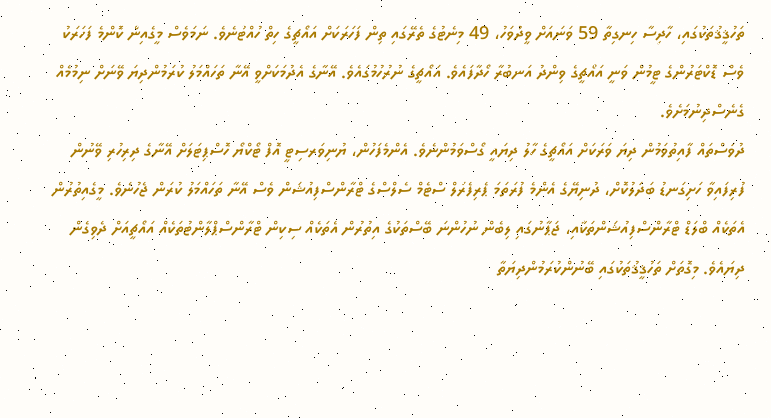ތަހުޤީޤުތަކުގައި، ހާދިސާ ހިނގިތާ 59 ވަނައަށް ވީދުވަހު، 49 މިނެޓުގެ ތެރޭގައި ތިން ފަހަރަކަށް އައޯޗީގެ ހިތް ހުއްޓުނެވެ. ނަމަވެސް މީގެއިން ކޮންމެ ފަހަރަކު ވެސް ޑޮކްޓަރުންގެ ޓީމުން ވަނީ އައޯޗީގެ ވިންދު އަނބުރާ ހޯދާފައެވެ. އައޯޗީގެ ނުރުހުމުގައެވެ. އޭނާގެ އެދުމަކަށްވީ އޭނާ ތަހައްމަލު ކުރަމުންދިޔަ ވޭނަށް ނިމުމެއް ގެނެސްދިނުމަށެވެ.
ދުވަސްތައް ފާއިތުވަމުން ދިޔަ ވަރަކަށް އައޯޗީގެ ހާލު ދިޔައީ ގޯސްވަމުންނެވެ. އެންމެފަހުން، ޔުނިވަރސިޓީ އޮފް ޓޯކްޔޯ ހޮސްޕިޓަލަށް އޭނާގެ ދިރިހުރި ވޭނުން ފުރިފައިވާ ހަށިގަނޑު ބަދަލުކޮށް، ދުނިޔޭގެ އެންމެ ފުރަތަމަ ޕެރިފެރަލް ސްޓެމް ސެލްސްގެ ޓްރާންސްފިއުޝަން ވެސް އޭނާ ތަހައްމަލު ކުރަން ޖެހުނެވެ. މީގެއިތުރުން އެތަކެއް ބްލަޑް ޓްރާންސްފިއުޝަންތަކާއި، ޖަޕާނުގައި ލިބެން ނުހުންނަ ބޭސްތަކުގެ އިތުރުން އެތަކެއް ސިކިން ޓްރާންސްޕްލާންޓުތަކެއް އައޯޗީއަށް ދެވިގެން ދިޔައެވެ. މިގޮތަށް ތަހުޤީޤުތަކުގައި ބޭނުންކުރަމުންދިޔަތާ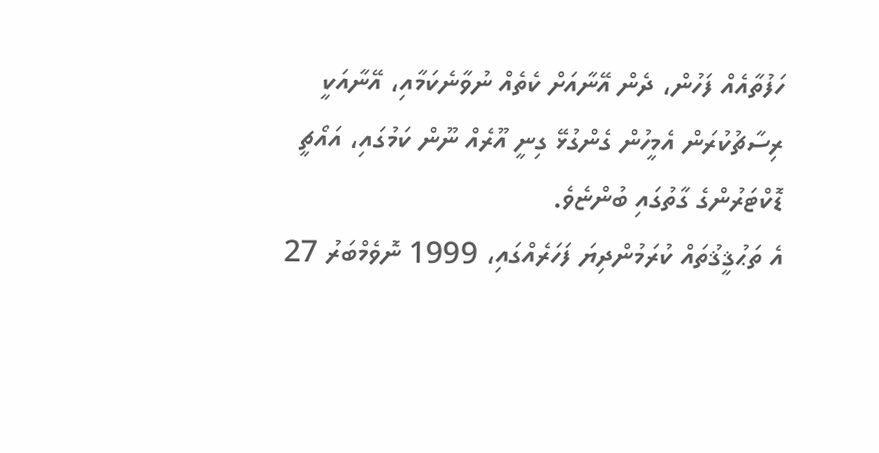ހަފުތާއެއް ފަހުން، ދެން އޭނާއަށް ކެތެއް ނުވާނެކަމާއި، އޭނާއަކީ ރިސާޗުކުރަން އެމީހުން ގެންގުޅޭ ގިނީ އޫރެއް ނޫން ކަމުގައި، އައޯޗީ ޑޮކްޓަރުންގެ ގާތުގައި ބުންޏެވެ.
އެ ތަޙުޤީޤުތައް ކުރަމުންދިޔަ ފަހަރެއްގައި، 1999 ނޮވެމްބަރު 27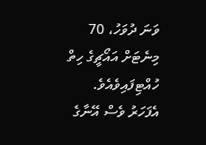ވަނަ ދުވަހު، 70 މިނެޓަށް އައޯޗީގެ ހިތް ހުއްޓިފައިވެއެވެ. އެފަހަރު ވެސް އޭނާގެ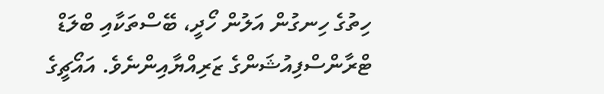ހިތުގެ ހިނގުން އަލުން ހޯދީ، ބޭސްތަކާއި ބްލަޑް ޓްރާންސްފިއުޝަންގެ ޒަރިއްޔާއިންނެވެ. އައޯޗީގެ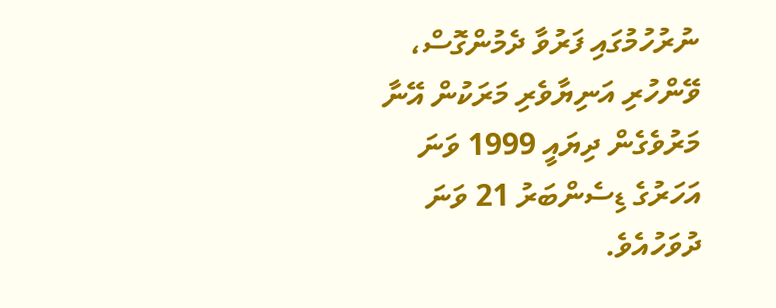ނުރުހުމުގައި ފަރުވާ ދެމުންގޮސް، ވޭންހުރި އަނިޔާވެރި މަރަކުން އޭނާ މަރުވެގެން ދިޔައީ 1999 ވަނަ އަހަރުގެ ޑިސެންބަރު 21 ވަނަ ދުވަހުއެވެ.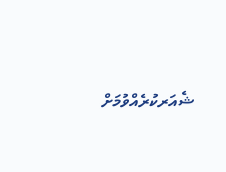ޝެއަރކުރެއްވުމަށް